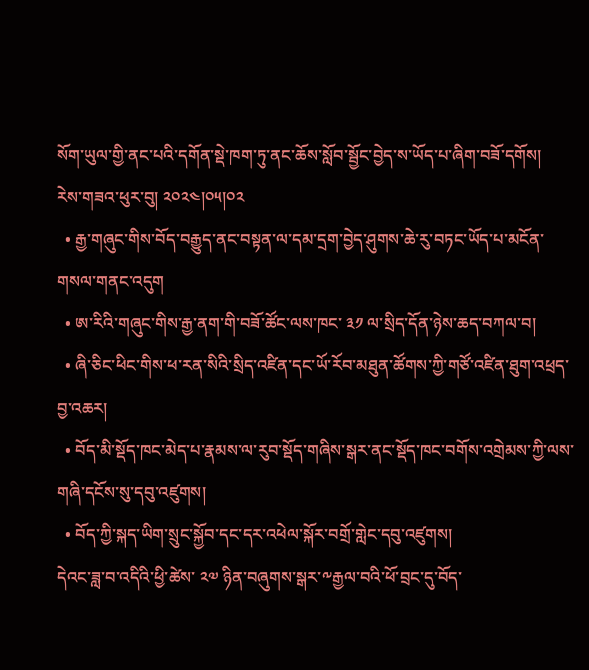སོག་ཡུལ་གྱི་ནང་པའི་དགོན་སྡེ་ཁག་ཏུ་ནང་ཆོས་སློབ་སྦྱོང་བྱེད་ས་ཡོད་པ་ཞིག་བཟོ་དགོས།
རེས་གཟའ་ཕུར་བུ། ༢༠༢༤།༠༥།༠༢
  • རྒྱ་གཞུང་གིས་བོད་བརྒྱུད་ནང་བསྟན་ལ་དམ་དྲག་བྱེད་ཤུགས་ཆེ་རུ་བཏང་ཡོད་པ་མངོན་གསལ་གནང་འདུག
  • ཨ་རིའི་གཞུང་གིས་རྒྱ་ནག་གི་བཟོ་ཚོང་ལས་ཁང་ ༣༡ ལ་སྲིད་དོན་ཉེས་ཆད་བཀལ་བ།
  • ཞི་ཅིང་ཕིང་གིས་ཕ་རན་སིའི་སྲིད་འཛིན་དང་ཡོ་རོབ་མཐུན་ཚོགས་ཀྱི་གཙོ་འཛིན་ཐུག་འཕྲད་བྱ་འཆར།
  • བོད་མི་སྡོད་ཁང་མེད་པ་རྣམས་ལ་རུབ་སྡོད་གཞིས་སྒར་ནང་སྡོད་ཁང་བགོས་འགྲེམས་ཀྱི་ལས་གཞི་དངོས་སུ་དབུ་འཛུགས།
  • བོད་ཀྱི་སྐད་ཡིག་སྲུང་སྐྱོབ་དང་དར་འཕེལ་སྐོར་བགྲོ་གླེང་དབུ་འཛུགས།
དེའང་ཟླ་བ་འདིའི་ཕྱི་ཚེས་ ༢༧ ཉིན་བཞུགས་སྒར་༸རྒྱལ་བའི་ཕོ་བྲང་དུ་བོད་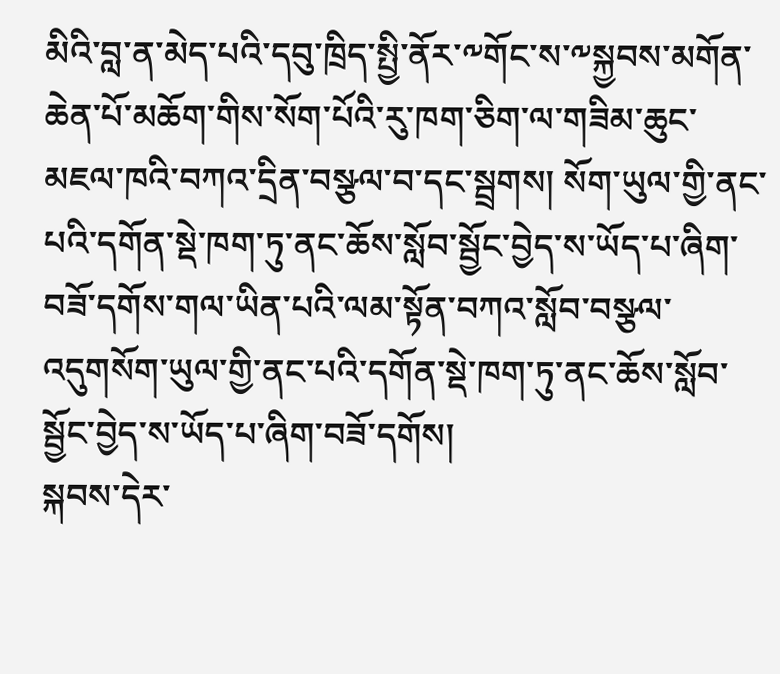མིའི་བླ་ན་མེད་པའི་དབུ་ཁྲིད་སྤྱི་ནོར་༸གོང་ས་༸སྐྱབས་མགོན་ཆེན་པོ་མཆོག་གིས་སོག་པོའི་རུ་ཁག་ཅིག་ལ་གཟིམ་ཆུང་མཇལ་ཁའི་བཀའ་དྲིན་བསྩལ་བ་དང་སྦྲགས། སོག་ཡུལ་གྱི་ནང་པའི་དགོན་སྡེ་ཁག་ཏུ་ནང་ཆོས་སློབ་སྦྱོང་བྱེད་ས་ཡོད་པ་ཞིག་བཟོ་དགོས་གལ་ཡིན་པའི་ལམ་སྟོན་བཀའ་སློབ་བསྩལ་འདུགསོག་ཡུལ་གྱི་ནང་པའི་དགོན་སྡེ་ཁག་ཏུ་ནང་ཆོས་སློབ་སྦྱོང་བྱེད་ས་ཡོད་པ་ཞིག་བཟོ་དགོས།
སྐབས་དེར་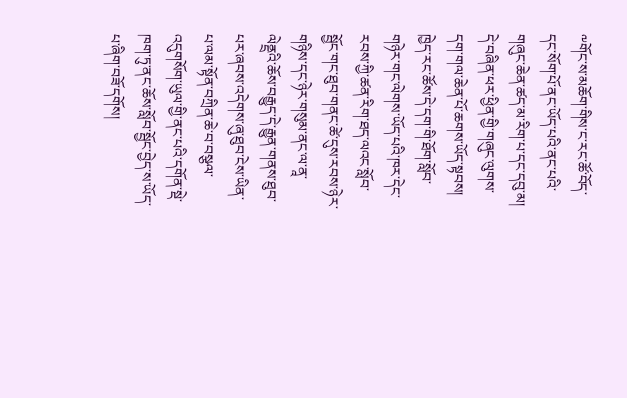༸གོང་ས་མཆོག་གིས་ང་རང་ཚོ་བོད་དང་སོག་པོ་ནང་ཡོད་པའི་ནང་པའི་གཞུང་ཆེན་ཚད་མ་རིག་པ་དང་དབུ་མ། དེ་བཞིན་ཕར་ཕྱིན་གྱི་གཞུང་ལུགས་དག་གལ་ཆེན་པོ་ཆགས་ཡོད་སྟབས། ཁྱེད་རང་ཚོས་དེ་དག་གི་ཐོག་སློབ་གཉེར་གང་ལེགས་ཡོད་པའི་ཁར་དེང་རབས་ཀྱི་ཚན་རིག་ཐད་ལའང་སློབ་སྦྱོང་གང་ཐུབ་གནང་ཚེ་དུས་རབས་ཉེར་གཉིས་དང་ཉེར་གསུམ་ནང་ལ་ནཱ་ལེནྡྲའི་ཆོས་བརྒྱུད་དེ་རྒྱུན་གནས་ཐུབ་པར་ཞབས་འདེགས་ཞུ་ཐུབ་ངེས་ཡིན་པ་ལམ་སྟོན་བཀྲིན་ཆེ་བ་བསྩལ་འདུགསོག་ཡུལ་གྱི་ནང་པའི་དགོན་སྡེ་ཁག་ཏུ་ནང་ཆོས་སློབ་སྦྱོང་བྱེད་ས་ཡོད་པ་ཞིག་བཟོ་དགོས།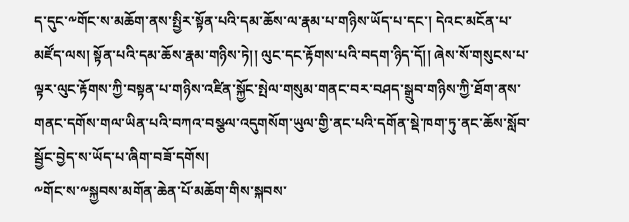ད་དུང་༸གོང་ས་མཆོག་ནས་སྤྱིར་སྟོན་པའི་དམ་ཆོས་ལ་རྣམ་པ་གཉིས་ཡོད་པ་དང་། དེའང་མངོན་པ་མཛོད་ལས། སྟོན་པའི་དམ་ཆོས་རྣམ་གཉིས་ཏེ།། ལུང་དང་རྟོགས་པའི་བདག་ཉིད་དོ།། ཞེས་སོ་གསུངས་པ་ལྟར་ལུང་རྟོགས་ཀྱི་བསྟན་པ་གཉིས་འཛིན་སྐྱོང་སྤེལ་གསུམ་གནང་བར་བཤད་སྒྲུབ་གཉིས་ཀྱི་ཐོག་ནས་གནང་དགོས་གལ་ཡིན་པའི་བཀའ་བསྩལ་འདུགསོག་ཡུལ་གྱི་ནང་པའི་དགོན་སྡེ་ཁག་ཏུ་ནང་ཆོས་སློབ་སྦྱོང་བྱེད་ས་ཡོད་པ་ཞིག་བཟོ་དགོས།
༸གོང་ས་༸སྐྱབས་མགོན་ཆེན་པོ་མཆོག་གིས་སྐབས་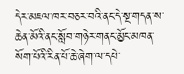དེར་མཇལ་ཁར་བཅར་བའི་ནང་དེ་སྔ་གདན་ས་ཆེན་མོའི་ནང་སློབ་གཉེར་གནང་མྱོང་མཁན་སོག་པོའི་རིན་པོ་ཆེ་ཞེག་ལ་དཔེ་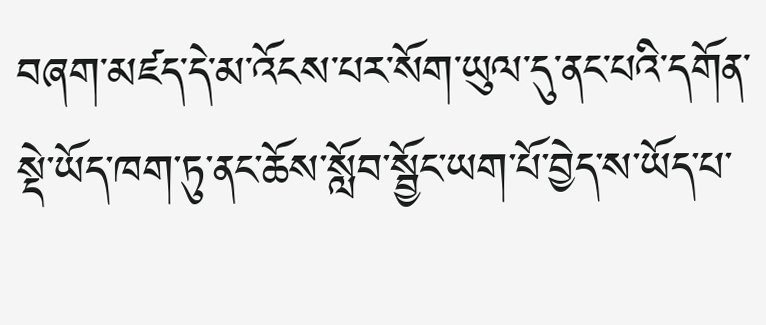བཞག་མཛད་དེ་མ་འོངས་པར་སོག་ཡུལ་དུ་ནང་པའི་དགོན་སྡེ་ཡོད་ཁག་ཏུ་ནང་ཆོས་སློབ་སྦྱོང་ཡག་པོ་བྱེད་ས་ཡོད་པ་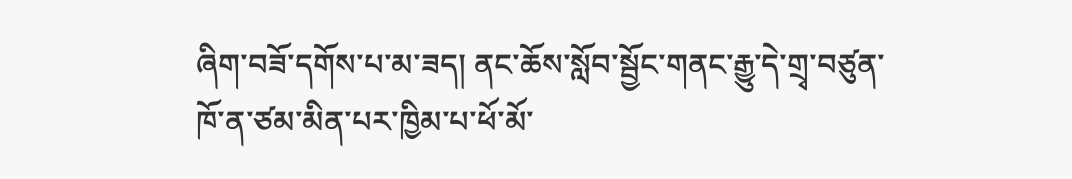ཞིག་བཟོ་དགོས་པ་མ་ཟད། ནང་ཆོས་སློབ་སྦྱོང་གནང་རྒྱུ་དེ་གྲྭ་བཙུན་ཁོ་ན་ཙམ་མིན་པར་ཁྱིམ་པ་ཕོ་མོ་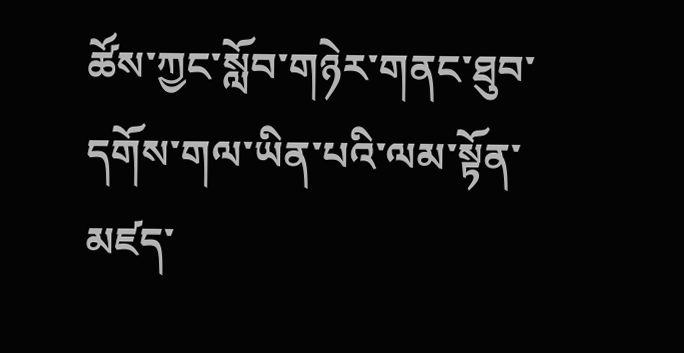ཚོས་ཀྱང་སློབ་གཉེར་གནང་ཐུབ་དགོས་གལ་ཡིན་པའི་ལམ་སྟོན་མཛད་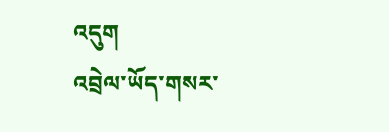འདུག
འབྲེལ་ཡོད་གསར་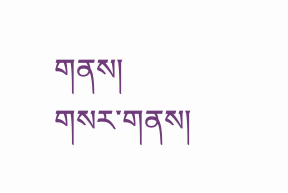གནས།
གསར་གནས།